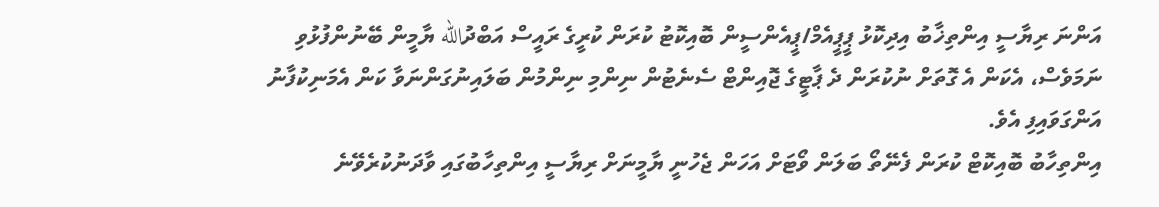އަންނަ ރިޔާސީ އިންތިޚާބު އިދިކޮޅު ޕީޕީއެމް/ޕީއެންސީން ބޮއިކޮޓު ކުރަން ކުރީގެ ރައީސް އަބްދުالله ޔާމީން ބޭނުންފުޅުވި ނަމަވެސް، އެކަން އެ ގޮތަށް ނުކުރަން ދެ ޕާޓީގެ ޖޮއިންޓް ސެނެޓުން ނިންމި ނިންމުން ބަލައިނުގަންނަވާ ކަން އެމަނިކުފާނު އަންގަވައިފި އެވެ.
އިންތިހާބު ބޮއިކޮޓް ކުރަން ފެނޭތޯ ބަލަން ވޯޓަށް އަހަން ޖެހުނީ ޔާމީނަށް ރިޔާސީ އިންތިހާބުގައި ވާދަނުކުރެވޭނެ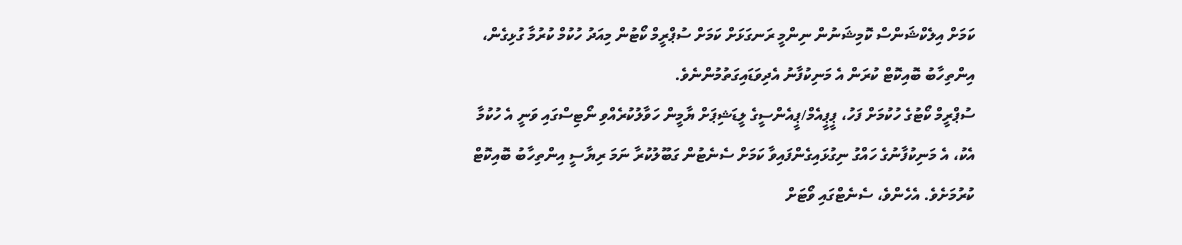ކަމަށް އިލެކްޝަންސް ކޮމިޝަނުން ނިންމީ ރަނގަޅަށް ކަމަށް ސުޕްރީމް ކޯޓުން މިއަދު ހުކުމް ކުރުމާ ގުޅިގެން، އިންތިހާބު ބޮއިކޮޓް ކުރަން އެ މަނިކުފާނު އެދިވަޑައިގަތުމުންނެވެ.
ސުޕްރީމް ކޯޓުގެ ހުކުމަށް ފަހު، ޕީޕީއެމް/ޕީއެންސީގެ ލީޑަޝިޕަށް ޔާމީން ހަވާލުކުރެއްވި ނޯޓިސްގައި ވަނީ އެ ހުކުމާ އެކު، އެ މަނިކުފާނުގެ ހައްގު ނިގުޅައިގެންފައިވާ ކަމަށް ސެނެޓުން ގަބޫލުކުރާ ނަމަ ރިޔާސީ އިންތިހާބު ބޮއިކޮޓް ކުރުމަށެވެ. އެހެންވެ، ސެނެޓްގައި ވޯޓަށް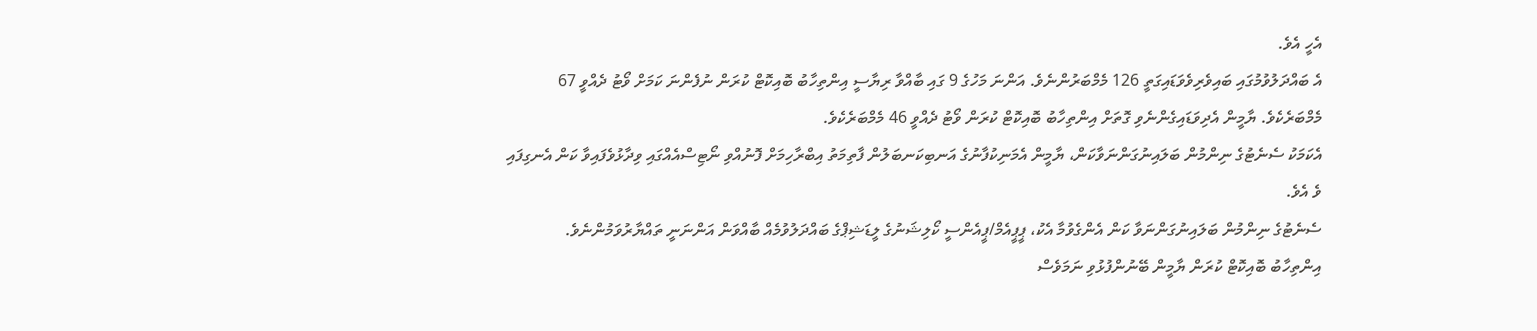އެހީ އެވެ.
އެ ބައްދަލުވުމުގައި ބައިވެރިވެވަޑައިގަތީ 126 މެމްބަރުންނެވެ. އަންނަ މަހުގެ 9 ގައި ބާއްވާ ރިޔާސީ އިންތިހާބު ބޮއިކޮޓް ކުރަން ނުފެންނަ ކަމަށް ވޯޓު ދެއްވީ 67 މެމްބަރެކެވެ. ޔާމީން އެދިވަޑައިގެންނެވި ގޮތަށް އިންތިހާބު ބޮއިކޮޓް ކުރަން ވޯޓު ދެއްވީ 46 މެމްބަރެކެވެ.
އެކަމަކު ސެނެޓުގެ ނިންމުން ބަލައިނުގަންނަވާކަން، ޔާމީން އެމަނިކުފާނުގެ އަނބިކަނބަލުން ފާތިމަތު އިބްރާހިމަށް ފޮނުއްވި ނޯޓިސްއެއްގައި ވިދާޅުވެފައިވާ ކަން އެނގިފައި ވެ އެވެ.
ސެނެޓުގެ ނިންމުން ބަލައިނުގަންނަވާ ކަން އެންގެވުމާ އެކު، ޕީޕީއެމް/ޕީއެންސީ ކޯލިޝަނުގެ ލީޑަޝިޕްގެ ބައްދަލުވުމެއް ބާއްވަން އަންނަނީ ތައްޔާރުވަމުންނެވެ.
އިންތިހާބު ބޮއިކޮޓް ކުރަން ޔާމީން ބޭނުންފުޅުވި ނަމަވެސް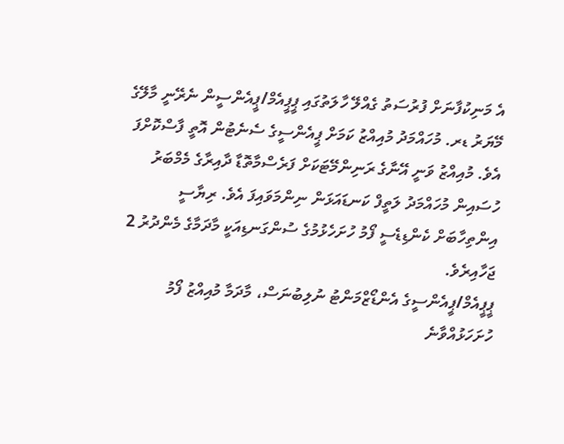އެ މަނިކުފާނަށް ފުރުސަތު ގެއްލޭ ހާލަތުގައި ޕީޕީއެމް/ޕީއެންސީން ނެރޭނީ މާލޭގެ މޭޔަރު ޑރ. މުހައްމަދު މުއިއްޒު ކަމަށް ޕީއެންސީގެ ސެނެޓުން އޮތީ ފާސްކޮށްފަ އެވެ. މުއިއްޒު ވަނީ އޭނާގެ ރަނިންމޭޓަކަށް ފަރެސްމާތޮޑާ ދާއިރާގެ މެމްބަރު ހުސައިން މުހައްމަދު ލަތީފް ކަނޑައަޅަން ނިންމަވައިފަ އެވެ. ރިޔާސީ އިންތިހާބަށް ކެންޑިޑެސީ ފޯމު ހުށަހެޅުމުގެ ސުންގަނޑިއަކީ މާދަމާގެ މެންދުރު 2 ޖަހާއިރެވެ.
ޕީޕީއެމް/ޕީއެންސީގެ އެންޑޯޒްމަންޓު ނުލިބުނަސް، މާދަމާ މުއިއްޒު ފޯމު ހުށަހަޅުއްވާނެ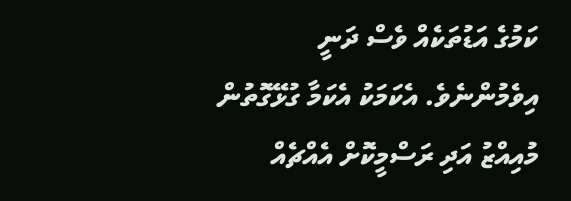ކަމުގެ އަޑުތަކެއް ވެސް ދަނީ އިވެމުންނެވެ. އެކަމަކު އެކަމާ ގުޅޭގޮތުން މުއިއްޒު އަދި ރަސްމީކޮށް އެއްޗެއް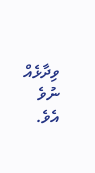ވިދާޅެއް ނުވެ އެވެ.